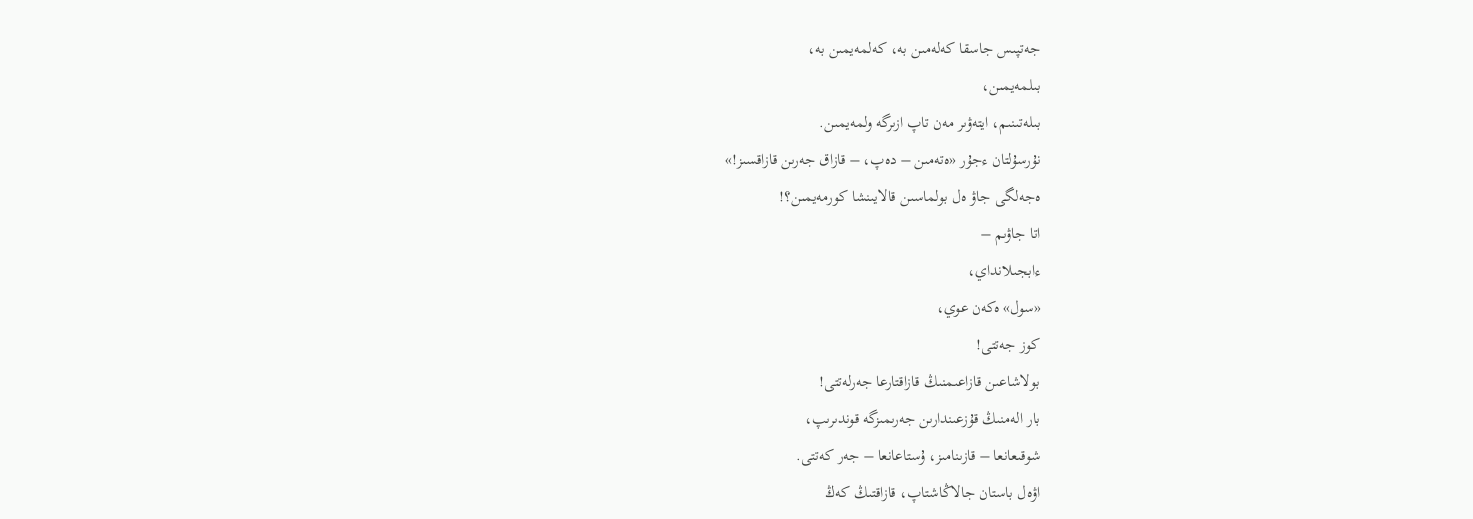جەتپىس جاسقا كەلەمىن بە، كەلمەيمىن بە،
بىلمەيمىن،
بىلەتىنىم، ايتەۋىر مەن تاپ ازىرگە ولمەيمىن.
نۇرسۇلتان ءجۇر «ەتەمىن – دەپ، – قازاق جەرىن قازاقسىز!»
ەجەلگى جاۋ ەل بولماسىن قالايىنشا كورمەيمىن؟!
اتا جاۋىم –
ءابجىلانداي،
«سول» ەكەن عوي،
كوز جەتتى!
بولاشاعىن قازاعىمنىڭ قازاقتارعا جەرلەتتى!
بار الەمنىڭ قۇزعىندارىن جەرىمىزگە قوندىرىپ،
شوقىعانعا – قازىنامىز، ۇستاعانعا – جەر كەتتى.
اۋەل باستان جالاڭاشتاپ، قازاقتىڭ كەڭ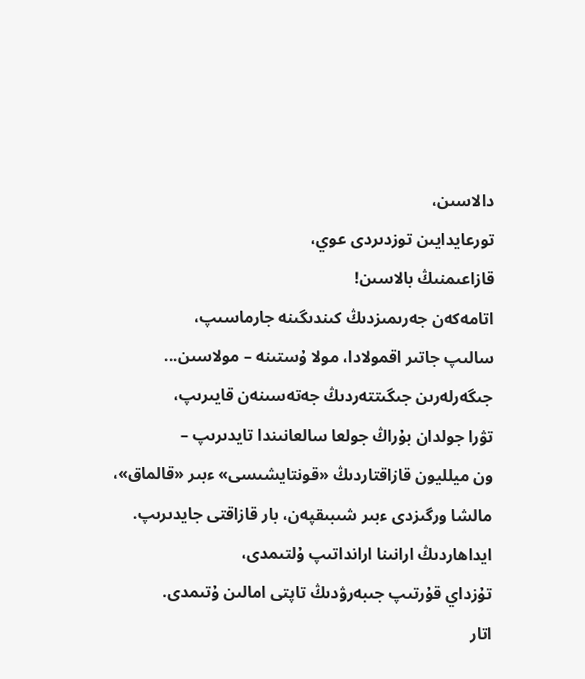دالاسىن،
تورعايدايىن توزدىردى عوي،
قازاعىمنىڭ بالاسىن!
اتامەكەن جەرىمىزدىڭ كىندىگىنە جارماسىپ،
سالىپ جاتىر اقمولادا، مولا ۇستىنە – مولاسىن...
جىگەرلەرىن جىگىتتەردىڭ جەتەسىنەن قايىرىپ،
تۋرا جولدان بۇراڭ جولعا سالعانىندا تايدىرىپ –
ون ميلليون قازاقتاردىڭ «قونتايشىسى» ءبىر «قالماق»،
مالشا ورگىزدى ءبىر شىبىقپەن، بار قازاقتى جايدىرىپ.
ايداھاردىڭ ارانىنا ارانداتىپ ۇلتىمدى،
تۇزداي قۇرتىپ جىبەرۋدىڭ تاپتى امالىن ۇتىمدى.
اتار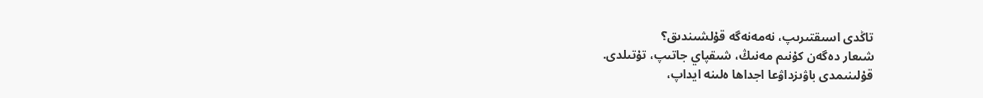تاڭدى اسىقتىرىپ، نەمەنەگە قۇلشىندىق؟
شىعار دەگەن كۇنىم مەنىڭ، شىقپاي جاتىپ، تۇتىلدى.
قۇلىنىمدى باۋىزداۋعا اجداھا ەلىنە ايداپ،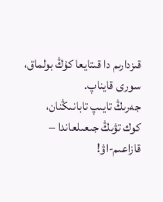قىزدارىم دا قىتايعا كۇڭ بولماق، سورى قايناپ.
جەرىڭ تايىپ تابانىڭنان،
كوك تۋىڭ جىعىلعاندا –
قازاعىم-اۋ!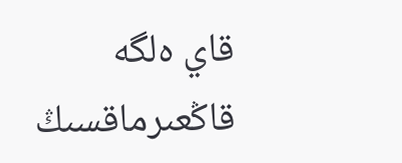قاي ەلگە قاڭعىرماقسىڭ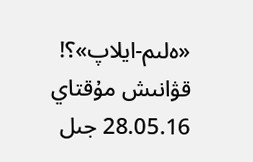«ەلىم-ايلاپ»؟!
قۋانىش مۇقتاي
28.05.16 جىل